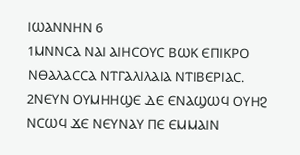ⲒⲰⲀⲚⲚⲎⲚ 6
1ⲘⲚⲚⲤⲀ ⲚⲀⲒ ⲀⲒⲎⲤⲞⲨⲤ ⲂⲰⲔ ⲈⲠⲒⲔⲢⲞ ⲚⲐⲀⲖⲀⲤⲤⲀ ⲚⲦⲄⲀⲖⲒⲖⲀⲒⲀ ⲚⲦⲒⲂⲈⲢⲒⲀⲤ.
2ⲚⲈⲨⲚ ⲞⲨⲘⲎⲎϢⲈ ⲆⲈ ⲈⲚⲀϢⲰϤ ⲞⲨⲎϨ ⲚⲤⲰϤ ϪⲈ ⲚⲈⲨⲚⲀⲨ ⲠⲈ ⲈⲘⲘⲀⲒⲚ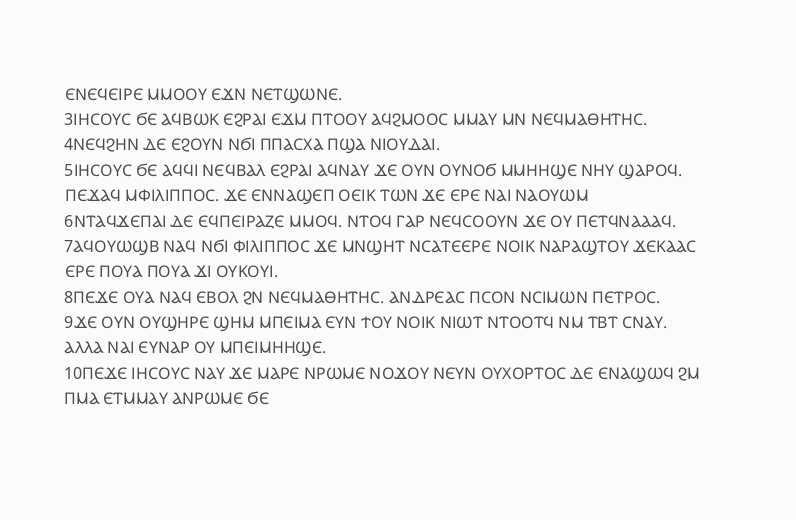ⲈⲚⲈϤⲈⲒⲢⲈ ⲘⲘⲞⲞⲨ ⲈϪⲚ ⲚⲈⲦϢⲰⲚⲈ.
3ⲒⲎⲤⲞⲨⲤ ϬⲈ ⲀϤⲂⲰⲔ ⲈϨⲢⲀⲒ ⲈϪⲘ ⲠⲦⲞⲞⲨ ⲀϤϨⲘⲞⲞⲤ ⲘⲘⲀⲨ ⲘⲚ ⲚⲈϤⲘⲀⲐⲎⲦⲎⲤ.
4ⲚⲈϤϨⲎⲚ ⲆⲈ ⲈϨⲞⲨⲚ ⲚϬⲒ ⲠⲠⲀⲤⲬⲀ ⲠϢⲀ ⲚⲒⲞⲨⲆⲀⲒ.
5ⲒⲎⲤⲞⲨⲤ ϬⲈ ⲀϤϤⲒ ⲚⲈϤⲂⲀⲖ ⲈϨⲢⲀⲒ ⲀϤⲚⲀⲨ ϪⲈ ⲞⲨⲚ ⲞⲨⲚⲞϬ ⲘⲘⲎⲎϢⲈ ⲚⲎⲨ ϢⲀⲢⲞϤ. ⲠⲈϪⲀϤ ⲘⲪⲒⲖⲒⲠⲠⲞⲤ. ϪⲈ ⲈⲚⲚⲀϢⲈⲠ ⲞⲈⲒⲔ ⲦⲰⲚ ϪⲈ ⲈⲢⲈ ⲚⲀⲒ ⲚⲀⲞⲨⲰⲘ
6ⲚⲦⲀϤϪⲈⲠⲀⲒ ⲆⲈ ⲈϤⲠⲈⲒⲢⲀⲌⲈ ⲘⲘⲞϤ. ⲚⲦⲞϤ ⲄⲀⲢ ⲚⲈϤⲤⲞⲞⲨⲚ ϪⲈ ⲞⲨ ⲠⲈⲦϤⲚⲀⲀⲀϤ.
7ⲀϤⲞⲨⲰϢⲂ ⲚⲀϤ ⲚϬⲒ ⲪⲒⲖⲒⲠⲠⲞⲤ ϪⲈ ⲘⲚϢⲎⲦ ⲚⲤⲀⲦⲈⲈⲢⲈ ⲚⲞⲒⲔ ⲚⲀⲢⲀϢⲦⲞⲨ ϪⲈⲔⲀⲀⲤ ⲈⲢⲈ ⲠⲞⲨⲀ ⲠⲞⲨⲀ ϪⲒ ⲞⲨⲔⲞⲨⲒ.
8ⲠⲈϪⲈ ⲞⲨⲀ ⲚⲀϤ ⲈⲂⲞⲖ ϨⲚ ⲚⲈϤⲘⲀⲐⲎⲦⲎⲤ. ⲀⲚⲆⲢⲈⲀⲤ ⲠⲤⲞⲚ ⲚⲤⲒⲘⲰⲚ ⲠⲈⲦⲢⲞⲤ.
9ϪⲈ ⲞⲨⲚ ⲞⲨϢⲎⲢⲈ ϢⲎⲘ ⲘⲠⲈⲒⲘⲀ ⲈⲨⲚ ϮⲞⲨ ⲚⲞⲒⲔ ⲚⲒⲰⲦ ⲚⲦⲞⲞⲦϤ ⲚⲘ ⲦⲂⲦ ⲤⲚⲀⲨ. ⲀⲖⲖⲀ ⲚⲀⲒ ⲈⲨⲚⲀⲢ ⲞⲨ ⲘⲠⲈⲒⲘⲎⲎϢⲈ.
10ⲠⲈϪⲈ ⲒⲎⲤⲞⲨⲤ ⲚⲀⲨ ϪⲈ ⲘⲀⲢⲈ ⲚⲢⲰⲘⲈ ⲚⲞϪⲞⲨ ⲚⲈⲨⲚ ⲞⲨⲬⲞⲢⲦⲞⲤ ⲆⲈ ⲈⲚⲀϢⲰϤ ϨⲘ ⲠⲘⲀ ⲈⲦⲘⲘⲀⲨ ⲀⲚⲢⲰⲘⲈ ϬⲈ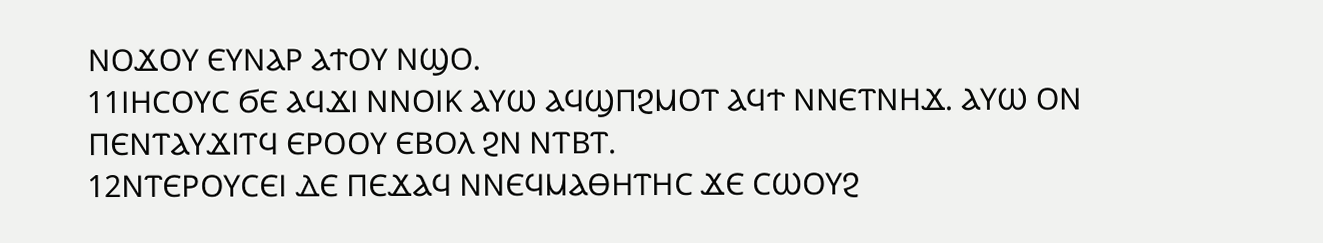ⲚⲞϪⲞⲨ ⲈⲨⲚⲀⲢ ⲀϮⲞⲨ ⲚϢⲞ.
11ⲒⲎⲤⲞⲨⲤ ϬⲈ ⲀϤϪⲒ ⲚⲚⲞⲒⲔ ⲀⲨⲰ ⲀϤϢⲠϨⲘⲞⲦ ⲀϤϮ ⲚⲚⲈⲦⲚⲎϪ. ⲀⲨⲰ ⲞⲚ ⲠⲈⲚⲦⲀⲨϪⲒⲦϤ ⲈⲢⲞⲞⲨ ⲈⲂⲞⲖ ϨⲚ ⲚⲦⲂⲦ.
12ⲚⲦⲈⲢⲞⲨⲤⲈⲒ ⲆⲈ ⲠⲈϪⲀϤ ⲚⲚⲈϤⲘⲀⲐⲎⲦⲎⲤ ϪⲈ ⲤⲰⲞⲨϨ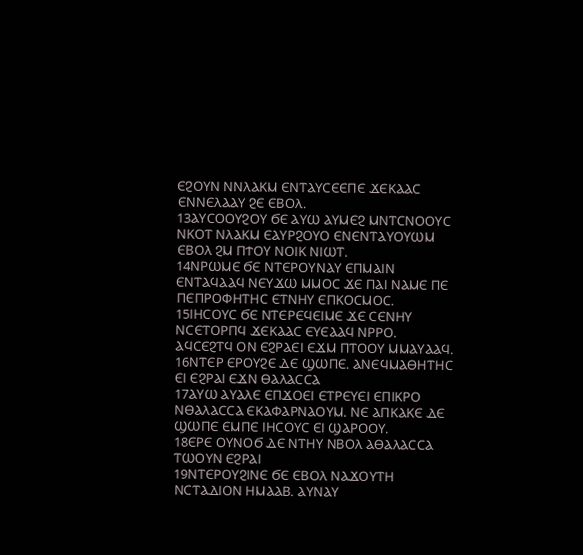ⲈϨⲞⲨⲚ ⲚⲚⲖⲀⲔⲘ ⲈⲚⲦⲀⲨⲤⲈⲈⲠⲈ ϪⲈⲔⲀⲀⲤ ⲈⲚⲚⲈⲖⲀⲀⲨ ϨⲈ ⲈⲂⲞⲖ.
13ⲀⲨⲤⲞⲞⲨϨⲞⲨ ϬⲈ ⲀⲨⲰ ⲀⲨⲘⲈϨ ⲘⲚⲦⲤⲚⲞⲞⲨⲤ ⲚⲔⲞⲦ ⲚⲖⲀⲔⲘ ⲈⲀⲨⲢϨⲞⲨⲞ ⲈⲚⲈⲚⲦⲀⲨⲞⲨⲰⲘ ⲈⲂⲞⲖ ϨⲘ ⲠϮⲞⲨ ⲚⲞⲒⲔ ⲚⲒⲰⲦ.
14ⲚⲢⲰⲘⲈ ϬⲈ ⲚⲦⲈⲢⲞⲨⲚⲀⲨ ⲈⲠⲘⲀⲒⲚ ⲈⲚⲦⲀϤⲀⲀϤ ⲚⲈⲨϪⲰ ⲘⲘⲞⲤ ϪⲈ ⲠⲀⲒ ⲚⲀⲘⲈ ⲠⲈ ⲠⲈⲠⲢⲞⲪⲎⲦⲎⲤ ⲈⲦⲚⲎⲨ ⲈⲠⲔⲞⲤⲘⲞⲤ.
15ⲒⲎⲤⲞⲨⲤ ϬⲈ ⲚⲦⲈⲢⲈϤⲈⲒⲘⲈ ϪⲈ ⲤⲈⲚⲎⲨ ⲚⲤⲈⲦⲞⲢⲠϤ ϪⲈⲔⲀⲀⲤ ⲈⲨⲈⲀⲀϤ ⲚⲢⲢⲞ. ⲀϤⲤⲈϨⲦϤ ⲞⲚ ⲈϨⲢⲀⲈⲒ ⲈϪⲘ ⲠⲦⲞⲞⲨ ⲘⲘⲀⲨⲀⲀϤ.
16ⲚⲦⲈⲢ ⲈⲢⲞⲨϨⲈ ⲆⲈ ϢⲰⲠⲈ. ⲀⲚⲈϤⲘⲀⲐⲎⲦⲎⲤ ⲈⲒ ⲈϨⲢⲀⲒ ⲈϪⲚ ⲐⲀⲖⲀⲤⲤⲀ
17ⲀⲨⲰ ⲀⲨⲀⲖⲈ ⲈⲠϪⲞⲈⲒ ⲈⲦⲢⲈⲨⲈⲒ ⲈⲠⲒⲔⲢⲞ ⲚⲐⲀⲖⲀⲤⲤⲀ ⲈⲔⲀⲪⲀⲢⲚⲀⲞⲨⲘ. ⲚⲈ ⲀⲠⲔⲀⲔⲈ ⲆⲈ ϢⲰⲠⲈ ⲈⲘⲠⲈ ⲒⲎⲤⲞⲨⲤ ⲈⲒ ϢⲀⲢⲞⲞⲨ.
18ⲈⲢⲈ ⲞⲨⲚⲞϬ ⲆⲈ ⲚⲦⲎⲨ ⲚⲂⲞⲖ ⲀⲐⲀⲖⲀⲤⲤⲀ ⲦⲰⲞⲨⲚ ⲈϨⲢⲀⲒ
19ⲚⲦⲈⲢⲞⲨϨⲒⲚⲈ ϬⲈ ⲈⲂⲞⲖ ⲚⲀϪⲞⲨⲦⲎ ⲚⲤⲦⲀⲆⲒⲞⲚ ⲎⲘⲀⲀⲂ. ⲀⲨⲚⲀⲨ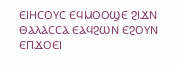ⲈⲒⲎⲤⲞⲨⲤ ⲈϤⲘⲞⲞϢⲈ ϨⲒϪⲚ ⲐⲀⲖⲀⲤⲤⲀ ⲈⲀϤϨⲰⲚ ⲈϨⲞⲨⲚ ⲈⲠϪⲞⲈⲒ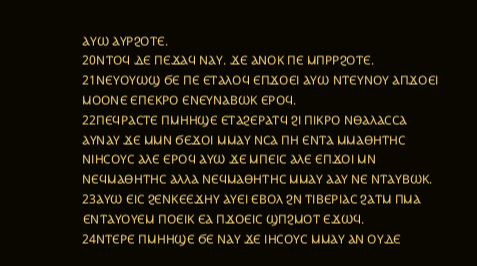ⲀⲨⲰ ⲀⲨⲢϨⲞⲦⲈ.
20ⲚⲦⲞϤ ⲆⲈ ⲠⲈϪⲀϤ ⲚⲀⲨ. ϪⲈ ⲀⲚⲞⲔ ⲠⲈ ⲘⲠⲢⲢϨⲞⲦⲈ.
21ⲚⲈⲨⲞⲨⲰϢ ϬⲈ ⲠⲈ ⲈⲦⲀⲖⲞϤ ⲈⲠϪⲞⲈⲒ ⲀⲨⲰ ⲚⲦⲈⲨⲚⲞⲨ ⲀⲠϪⲞⲈⲒ ⲘⲞⲞⲚⲈ ⲈⲠⲈⲔⲢⲞ ⲈⲚⲈⲨⲚⲀⲂⲰⲔ ⲈⲢⲞϤ.
22ⲠⲈϤⲢⲀⲤⲦⲈ ⲠⲘⲎⲎϢⲈ ⲈⲦⲀϨⲈⲢⲀⲦϤ ϨⲒ ⲠⲒⲔⲢⲞ ⲚⲐⲀⲖⲀⲤⲤⲀ ⲀⲨⲚⲀⲨ ϪⲈ ⲘⲘⲚ ϬⲈϪⲞⲒ ⲘⲘⲀⲨ ⲚⲤⲀ ⲠⲎ ⲈⲚⲦⲀ ⲘⲘⲀⲐⲎⲦⲎⲤ ⲚⲒⲎⲤⲞⲨⲤ ⲀⲖⲈ ⲈⲢⲞϤ ⲀⲨⲰ ϪⲈ ⲘⲠⲈⲒⲤ ⲀⲖⲈ ⲈⲠϪⲞⲒ ⲘⲚ ⲚⲈϤⲘⲀⲐⲎⲦⲎⲤ ⲀⲖⲖⲀ ⲚⲈϤⲘⲀⲐⲎⲦⲎⲤ ⲘⲘⲀⲨ ⲀⲀⲨ ⲚⲈ ⲚⲦⲀⲨⲂⲰⲔ.
23ⲀⲨⲰ ⲈⲒⲤ ϨⲈⲚⲔⲈⲈϪⲎⲨ ⲀⲨⲈⲒ ⲈⲂⲞⲖ ϨⲚ ⲦⲒⲂⲈⲢⲒⲀⲤ ϨⲀⲦⲘ ⲠⲘⲀ ⲈⲚⲦⲀⲨⲞⲨⲈⲘ ⲠⲞⲈⲒⲔ ⲈⲀ ⲠϪⲞⲈⲒⲤ ϢⲠϨⲘⲞⲦ ⲈϪⲰϤ.
24ⲚⲦⲈⲢⲈ ⲠⲘⲎⲎϢⲈ ϬⲈ ⲚⲀⲨ ϪⲈ ⲒⲎⲤⲞⲨⲤ ⲘⲘⲀⲨ ⲀⲚ ⲞⲨⲆⲈ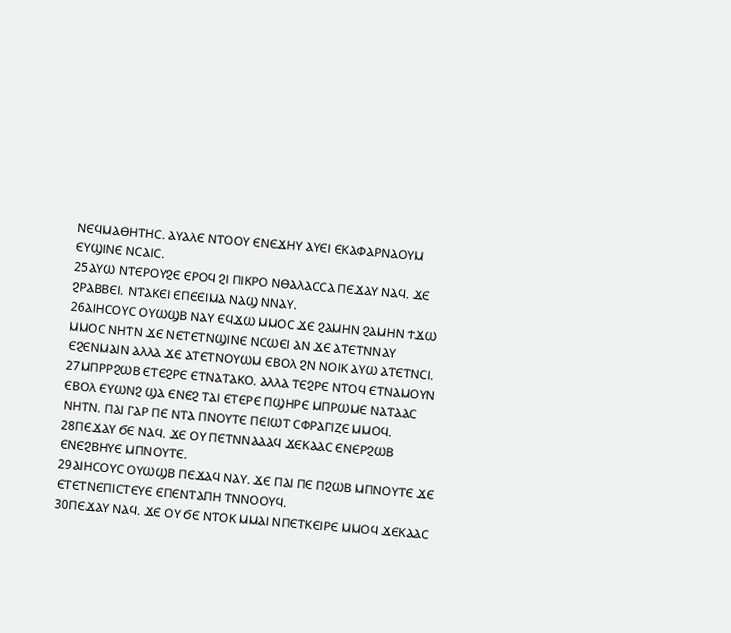ⲚⲈϤⲘⲀⲐⲎⲦⲎⲤ. ⲀⲨⲀⲖⲈ ⲚⲦⲞⲞⲨ ⲈⲚⲈϪⲎⲨ ⲀⲨⲈⲒ ⲈⲔⲀⲪⲀⲢⲚⲀⲞⲨⲘ ⲈⲨϢⲒⲚⲈ ⲚⲤⲀⲒⲤ.
25ⲀⲨⲰ ⲚⲦⲈⲢⲞⲨϨⲈ ⲈⲢⲞϤ ϨⲒ ⲠⲒⲔⲢⲞ ⲚⲐⲀⲖⲀⲤⲤⲀ ⲠⲈϪⲀⲨ ⲚⲀϤ. ϪⲈ ϨⲢⲀⲂⲂⲈⲒ. ⲚⲦⲀⲔⲈⲒ ⲈⲠⲈⲈⲒⲘⲀ ⲚⲀϢ ⲚⲚⲀⲨ.
26ⲀⲒⲎⲤⲞⲨⲤ ⲞⲨⲰϢⲂ ⲚⲀⲨ ⲈϤϪⲰ ⲘⲘⲞⲤ ϪⲈ ϨⲀⲘⲎⲚ ϨⲀⲘⲎⲚ ϮϪⲰ ⲘⲘⲞⲤ ⲚⲎⲦⲚ ϪⲈ ⲚⲈⲦⲈⲦⲚϢⲒⲚⲈ ⲚⲤⲰⲈⲒ ⲀⲚ ϪⲈ ⲀⲦⲈⲦⲚⲚⲀⲨ ⲈϨⲈⲚⲘⲀⲒⲚ ⲀⲖⲖⲀ ϪⲈ ⲀⲦⲈⲦⲚⲞⲨⲰⲘ ⲈⲂⲞⲖ ϨⲚ ⲚⲞⲒⲔ ⲀⲨⲰ ⲀⲦⲈⲦⲚⲤⲒ.
27ⲘⲠⲢⲢϨⲰⲂ ⲈⲦⲈϨⲢⲈ ⲈⲦⲚⲀⲦⲀⲔⲞ. ⲀⲖⲖⲀ ⲦⲈϨⲢⲈ ⲚⲦⲞϤ ⲈⲦⲚⲀⲘⲞⲨⲚ ⲈⲂⲞⲖ ⲈⲨⲰⲚϨ ϢⲀ ⲈⲚⲈϨ ⲦⲀⲒ ⲈⲦⲈⲢⲈ ⲠϢⲎⲢⲈ ⲘⲠⲢⲰⲘⲈ ⲚⲀⲦⲀⲀⲤ ⲚⲎⲦⲚ. ⲠⲀⲒ ⲄⲀⲢ ⲠⲈ ⲚⲦⲀ ⲠⲚⲞⲨⲦⲈ ⲠⲈⲒⲰⲦ ⲤⲪⲢⲀⲄⲒⲌⲈ ⲘⲘⲞϤ.
28ⲠⲈϪⲀⲨ ϬⲈ ⲚⲀϤ. ϪⲈ ⲞⲨ ⲠⲈⲦⲚⲚⲀⲀⲀϤ ϪⲈⲔⲀⲀⲤ ⲈⲚⲈⲢϨⲰⲂ ⲈⲚⲈϨⲂⲎⲨⲈ ⲘⲠⲚⲞⲨⲦⲈ.
29ⲀⲒⲎⲤⲞⲨⲤ ⲞⲨⲰϢⲂ ⲠⲈϪⲀϤ ⲚⲀⲨ. ϪⲈ ⲠⲀⲒ ⲠⲈ ⲠϨⲰⲂ ⲘⲠⲚⲞⲨⲦⲈ ϪⲈ ⲈⲦⲈⲦⲚⲈⲠⲒⲤⲦⲈⲨⲈ ⲈⲠⲈⲚⲦⲀⲠⲎ ⲦⲚⲚⲞⲞⲨϤ.
30ⲠⲈϪⲀⲨ ⲚⲀϤ. ϪⲈ ⲞⲨ ϬⲈ ⲚⲦⲞⲔ ⲘⲘⲀⲒ ⲚⲠⲈⲦⲔⲈⲒⲢⲈ ⲘⲘⲞϤ ϪⲈⲔⲀⲀⲤ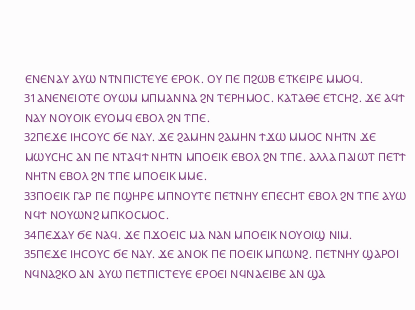ⲈⲚⲈⲚⲀⲨ ⲀⲨⲰ ⲚⲦⲚⲠⲒⲤⲦⲈⲨⲈ ⲈⲢⲞⲔ. ⲞⲨ ⲠⲈ ⲠϨⲰⲂ ⲈⲦⲔⲈⲒⲢⲈ ⲘⲘⲞϤ.
31ⲀⲚⲈⲚⲈⲒⲞⲦⲈ ⲞⲨⲰⲘ ⲘⲠⲘⲀⲚⲚⲀ ϨⲚ ⲦⲈⲢⲎⲘⲞⲤ. ⲔⲀⲦⲀⲐⲈ ⲈⲦⲤⲎϨ. ϪⲈ ⲀϤϮ ⲚⲀⲨ ⲚⲞⲨⲞⲒⲔ ⲈⲨⲞⲘϤ ⲈⲂⲞⲖ ϨⲚ ⲦⲠⲈ.
32ⲠⲈϪⲈ ⲒⲎⲤⲞⲨⲤ ϬⲈ ⲚⲀⲨ. ϪⲈ ϨⲀⲘⲎⲚ ϨⲀⲘⲎⲚ ϮϪⲰ ⲘⲘⲞⲤ ⲚⲎⲦⲚ ϪⲈ ⲘⲰⲨⲤⲎⲤ ⲀⲚ ⲠⲈ ⲚⲦⲀϤϮ ⲚⲎⲦⲚ ⲘⲠⲞⲈⲒⲔ ⲈⲂⲞⲖ ϨⲚ ⲦⲠⲈ. ⲀⲖⲖⲀ ⲠⲀⲒⲰⲦ ⲠⲈⲦϮ ⲚⲎⲦⲚ ⲈⲂⲞⲖ ϨⲚ ⲦⲠⲈ ⲘⲠⲞⲈⲒⲔ ⲘⲘⲈ.
33ⲠⲞⲈⲒⲔ ⲄⲀⲢ ⲠⲈ ⲠϢⲎⲢⲈ ⲘⲠⲚⲞⲨⲦⲈ ⲠⲈⲦⲚⲎⲨ ⲈⲠⲈⲤⲎⲦ ⲈⲂⲞⲖ ϨⲚ ⲦⲠⲈ ⲀⲨⲰ ⲚϤϮ ⲚⲞⲨⲰⲚϨ ⲘⲠⲔⲞⲤⲘⲞⲤ.
34ⲠⲈϪⲀⲨ ϬⲈ ⲚⲀϤ. ϪⲈ ⲠϪⲞⲈⲒⲤ ⲘⲀ ⲚⲀⲚ ⲘⲠⲞⲈⲒⲔ ⲚⲞⲨⲞⲒϢ ⲚⲒⲘ.
35ⲠⲈϪⲈ ⲒⲎⲤⲞⲨⲤ ϬⲈ ⲚⲀⲨ. ϪⲈ ⲀⲚⲞⲔ ⲠⲈ ⲠⲞⲈⲒⲔ ⲘⲠⲰⲚϨ. ⲠⲈⲦⲚⲎⲨ ϢⲀⲢⲞⲒ ⲚϤⲚⲀϨⲔⲞ ⲀⲚ ⲀⲨⲰ ⲠⲈⲦⲠⲒⲤⲦⲈⲨⲈ ⲈⲢⲞⲈⲒ ⲚϤⲚⲀⲈⲒⲂⲈ ⲀⲚ ϢⲀ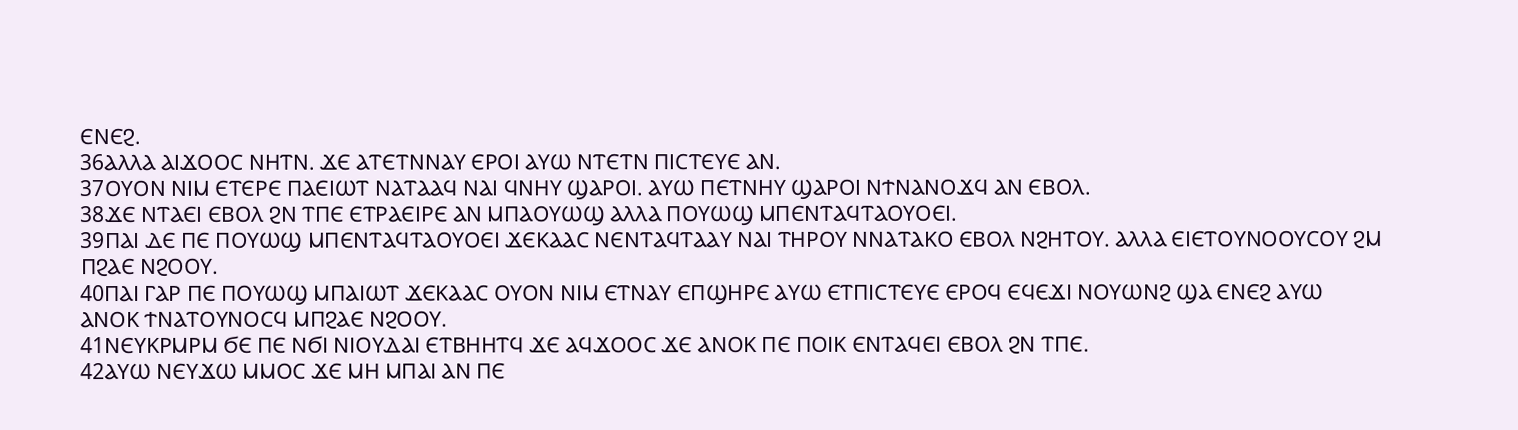ⲈⲚⲈϨ.
36ⲀⲖⲖⲀ ⲀⲒϪⲞⲞⲤ ⲚⲎⲦⲚ. ϪⲈ ⲀⲦⲈⲦⲚⲚⲀⲨ ⲈⲢⲞⲒ ⲀⲨⲰ ⲚⲦⲈⲦⲚ ⲠⲒⲤⲦⲈⲨⲈ ⲀⲚ.
37ⲞⲨⲞⲚ ⲚⲒⲘ ⲈⲦⲈⲢⲈ ⲠⲀⲈⲒⲰⲦ ⲚⲀⲦⲀⲀϤ ⲚⲀⲒ ϤⲚⲎⲨ ϢⲀⲢⲞⲒ. ⲀⲨⲰ ⲠⲈⲦⲚⲎⲨ ϢⲀⲢⲞⲒ ⲚϮⲚⲀⲚⲞϪϤ ⲀⲚ ⲈⲂⲞⲖ.
38ϪⲈ ⲚⲦⲀⲈⲒ ⲈⲂⲞⲖ ϨⲚ ⲦⲠⲈ ⲈⲦⲢⲀⲈⲒⲢⲈ ⲀⲚ ⲘⲠⲀⲞⲨⲰϢ ⲀⲖⲖⲀ ⲠⲞⲨⲰϢ ⲘⲠⲈⲚⲦⲀϤⲦⲀⲞⲨⲞⲈⲒ.
39ⲠⲀⲒ ⲆⲈ ⲠⲈ ⲠⲞⲨⲰϢ ⲘⲠⲈⲚⲦⲀϤⲦⲀⲞⲨⲞⲈⲒ ϪⲈⲔⲀⲀⲤ ⲚⲈⲚⲦⲀϤⲦⲀⲀⲨ ⲚⲀⲒ ⲦⲎⲢⲞⲨ ⲚⲚⲀⲦⲀⲔⲞ ⲈⲂⲞⲖ ⲚϨⲎⲦⲞⲨ. ⲀⲖⲖⲀ ⲈⲒⲈⲦⲞⲨⲚⲞⲞⲨⲤⲞⲨ ϨⲘ ⲠϨⲀⲈ ⲚϨⲞⲞⲨ.
40ⲠⲀⲒ ⲄⲀⲢ ⲠⲈ ⲠⲞⲨⲰϢ ⲘⲠⲀⲒⲰⲦ ϪⲈⲔⲀⲀⲤ ⲞⲨⲞⲚ ⲚⲒⲘ ⲈⲦⲚⲀⲨ ⲈⲠϢⲎⲢⲈ ⲀⲨⲰ ⲈⲦⲠⲒⲤⲦⲈⲨⲈ ⲈⲢⲞϤ ⲈϤⲈϪⲒ ⲚⲞⲨⲰⲚϨ ϢⲀ ⲈⲚⲈϨ ⲀⲨⲰ ⲀⲚⲞⲔ ϮⲚⲀⲦⲞⲨⲚⲞⲤϤ ⲘⲠϨⲀⲈ ⲚϨⲞⲞⲨ.
41ⲚⲈⲨⲔⲢⲘⲢⲘ ϬⲈ ⲠⲈ ⲚϬⲒ ⲚⲒⲞⲨⲆⲀⲒ ⲈⲦⲂⲎⲎⲦϤ ϪⲈ ⲀϤϪⲞⲞⲤ ϪⲈ ⲀⲚⲞⲔ ⲠⲈ ⲠⲞⲒⲔ ⲈⲚⲦⲀϤⲈⲒ ⲈⲂⲞⲖ ϨⲚ ⲦⲠⲈ.
42ⲀⲨⲰ ⲚⲈⲨϪⲰ ⲘⲘⲞⲤ ϪⲈ ⲘⲎ ⲘⲠⲀⲒ ⲀⲚ ⲠⲈ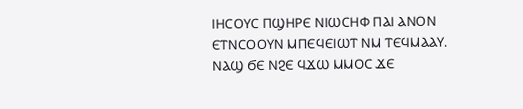ⲒⲎⲤⲞⲨⲤ ⲠϢⲎⲢⲈ ⲚⲒⲰⲤⲎⲪ ⲠⲀⲒ ⲀⲚⲞⲚ ⲈⲦⲚⲤⲞⲞⲨⲚ ⲘⲠⲈϤⲈⲒⲰⲦ ⲚⲘ ⲦⲈϤⲘⲀⲀⲨ. ⲚⲀϢ ϬⲈ ⲚϨⲈ ϤϪⲰ ⲘⲘⲞⲤ ϪⲈ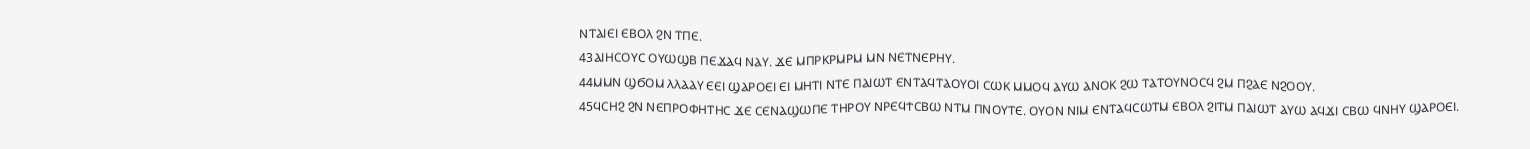ⲚⲦⲀⲒⲈⲒ ⲈⲂⲞⲖ ϨⲚ ⲦⲠⲈ.
43ⲀⲒⲎⲤⲞⲨⲤ ⲞⲨⲰϢⲂ ⲠⲈϪⲀϤ ⲚⲀⲨ. ϪⲈ ⲘⲠⲢⲔⲢⲘⲢⲘ ⲘⲚ ⲚⲈⲦⲚⲈⲢⲎⲨ.
44ⲘⲘⲚ ϢϬⲞⲘ ⲖⲖⲀⲀⲨ ⲈⲈⲒ ϢⲀⲢⲞⲈⲒ ⲈⲒ ⲘⲎⲦⲒ ⲚⲦⲈ ⲠⲀⲒⲰⲦ ⲈⲚⲦⲀϤⲦⲀⲞⲨⲞⲒ ⲤⲰⲔ ⲘⲘⲞϤ ⲀⲨⲰ ⲀⲚⲞⲔ ϨⲰ ⲦⲀⲦⲞⲨⲚⲞⲤϤ ϨⲘ ⲠϨⲀⲈ ⲚϨⲞⲞⲨ.
45ϤⲤⲎϨ ϨⲚ ⲚⲈⲠⲢⲞⲪⲎⲦⲎⲤ ϪⲈ ⲤⲈⲚⲀϢⲰⲠⲈ ⲦⲎⲢⲞⲨ ⲚⲢⲈϤϮⲤⲂⲰ ⲚⲦⲘ ⲠⲚⲞⲨⲦⲈ. ⲞⲨⲞⲚ ⲚⲒⲘ ⲈⲚⲦⲀϤⲤⲰⲦⲘ ⲈⲂⲞⲖ ϨⲒⲦⲘ ⲠⲀⲒⲰⲦ ⲀⲨⲰ ⲀϤϪⲒ ⲤⲂⲰ ϤⲚⲎⲨ ϢⲀⲢⲞⲈⲒ.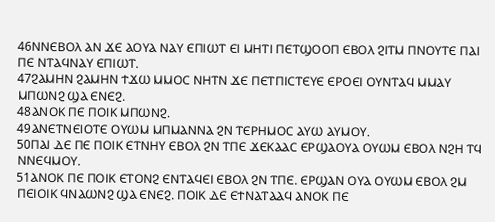46ⲚⲚⲈⲂⲞⲖ ⲀⲚ ϪⲈ ⲀⲞⲨⲀ ⲚⲀⲨ ⲈⲠⲒⲰⲦ ⲈⲒ ⲘⲎⲦⲒ ⲠⲈⲦϢⲞⲞⲠ ⲈⲂⲞⲖ ϨⲒⲦⲘ ⲠⲚⲞⲨⲦⲈ ⲠⲀⲒ ⲠⲈ ⲚⲦⲀϤⲚⲀⲨ ⲈⲠⲒⲰⲦ.
47ϨⲀⲘⲎⲚ ϨⲀⲘⲎⲚ ϮϪⲰ ⲘⲘⲞⲤ ⲚⲎⲦⲚ ϪⲈ ⲠⲈⲦⲠⲒⲤⲦⲈⲨⲈ ⲈⲢⲞⲈⲒ ⲞⲨⲚⲦⲀϤ ⲘⲘⲀⲨ ⲘⲠⲰⲚϨ ϢⲀ ⲈⲚⲈϨ.
48ⲀⲚⲞⲔ ⲠⲈ ⲠⲞⲒⲔ ⲘⲠⲰⲚϨ.
49ⲀⲚⲈⲦⲚⲈⲒⲞⲦⲈ ⲞⲨⲰⲘ ⲘⲠⲘⲀⲚⲚⲀ ϨⲚ ⲦⲈⲢⲎⲘⲞⲤ ⲀⲨⲰ ⲀⲨⲘⲞⲨ.
50ⲠⲀⲒ ⲆⲈ ⲠⲈ ⲠⲞⲒⲔ ⲈⲦⲚⲎⲨ ⲈⲂⲞⲖ ϨⲚ ⲦⲠⲈ ϪⲈⲔⲀⲀⲤ ⲈⲢϢⲀⲞⲨⲀ ⲞⲨⲰⲘ ⲈⲂⲞⲖ ⲚϨⲎ ⲦϤ ⲚⲚⲈϤⲘⲞⲨ.
51ⲀⲚⲞⲔ ⲠⲈ ⲠⲞⲒⲔ ⲈⲦⲞⲚϨ ⲈⲚⲦⲀϤⲈⲒ ⲈⲂⲞⲖ ϨⲚ ⲦⲠⲈ. ⲈⲢϢⲀⲚ ⲞⲨⲀ ⲞⲨⲰⲘ ⲈⲂⲞⲖ ϨⲘ ⲠⲈⲒⲞⲒⲔ ϤⲚⲀⲰⲚϨ ϢⲀ ⲈⲚⲈϨ. ⲠⲞⲒⲔ ⲆⲈ ⲈϮⲚⲀⲦⲀⲀϤ ⲀⲚⲞⲔ ⲠⲈ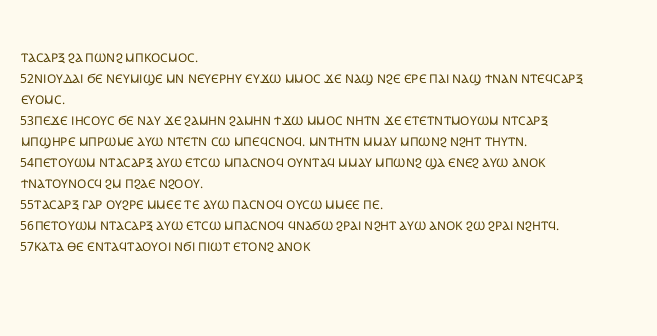ⲦⲀⲤⲀⲢⲜ ϨⲀ ⲠⲰⲚϨ ⲘⲠⲔⲞⲤⲘⲞⲤ.
52ⲚⲒⲞⲨⲆⲀⲒ ϬⲈ ⲚⲈⲨⲘⲒϢⲈ ⲘⲚ ⲚⲈⲨⲈⲢⲎⲨ ⲈⲨϪⲰ ⲘⲘⲞⲤ ϪⲈ ⲚⲀϢ ⲚϨⲈ ⲈⲢⲈ ⲠⲀⲒ ⲚⲀϢ ϮⲚⲀⲚ ⲚⲦⲈϤⲤⲀⲢⲜ ⲈⲨⲞⲘⲤ.
53ⲠⲈϪⲈ ⲒⲎⲤⲞⲨⲤ ϬⲈ ⲚⲀⲨ ϪⲈ ϨⲀⲘⲎⲚ ϨⲀⲘⲎⲚ ϮϪⲰ ⲘⲘⲞⲤ ⲚⲎⲦⲚ ϪⲈ ⲈⲦⲈⲦⲚⲦⲘⲞⲨⲰⲘ ⲚⲦⲤⲀⲢⲜ ⲘⲠϢⲎⲢⲈ ⲘⲠⲢⲰⲘⲈ ⲀⲨⲰ ⲚⲦⲈⲦⲚ ⲤⲰ ⲘⲠⲈϤⲤⲚⲞϤ. ⲘⲚⲦⲎⲦⲚ ⲘⲘⲀⲨ ⲘⲠⲰⲚϨ ⲚϨⲎⲦ ⲦⲎⲨⲦⲚ.
54ⲠⲈⲦⲞⲨⲰⲘ ⲚⲦⲀⲤⲀⲢⲜ ⲀⲨⲰ ⲈⲦⲤⲰ ⲘⲠⲀⲤⲚⲞϤ ⲞⲨⲚⲦⲀϤ ⲘⲘⲀⲨ ⲘⲠⲰⲚϨ ϢⲀ ⲈⲚⲈϨ ⲀⲨⲰ ⲀⲚⲞⲔ ϮⲚⲀⲦⲞⲨⲚⲞⲤϤ ϨⲘ ⲠϨⲀⲈ ⲚϨⲞⲞⲨ.
55ⲦⲀⲤⲀⲢⲜ ⲄⲀⲢ ⲞⲨϨⲢⲈ ⲘⲘⲈⲈ ⲦⲈ ⲀⲨⲰ ⲠⲀⲤⲚⲞϤ ⲞⲨⲤⲰ ⲘⲘⲈⲈ ⲠⲈ.
56ⲠⲈⲦⲞⲨⲰⲘ ⲚⲦⲀⲤⲀⲢⲜ ⲀⲨⲰ ⲈⲦⲤⲰ ⲘⲠⲀⲤⲚⲞϤ ϤⲚⲀϬⲰ ϨⲢⲀⲒ ⲚϨⲎⲦ ⲀⲨⲰ ⲀⲚⲞⲔ ϨⲰ ϨⲢⲀⲒ ⲚϨⲎⲦϤ.
57ⲔⲀⲦⲀ ⲐⲈ ⲈⲚⲦⲀϤⲦⲀⲞⲨⲞⲒ ⲚϬⲒ ⲠⲒⲰⲦ ⲈⲦⲞⲚϨ ⲀⲚⲞⲔ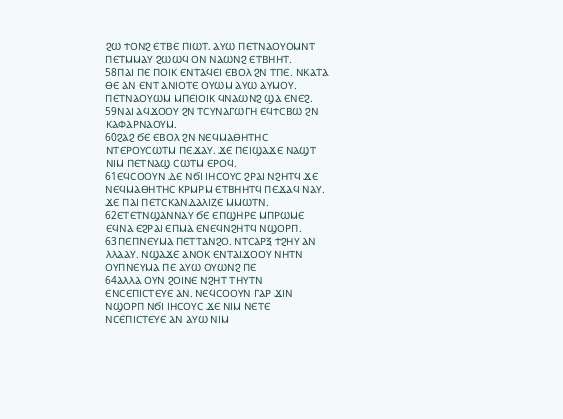ϨⲰ ϮⲞⲚϨ ⲈⲦⲂⲈ ⲠⲒⲰⲦ. ⲀⲨⲰ ⲠⲈⲦⲚⲀⲞⲨⲞⲘⲚⲦ ⲠⲈⲦⲘⲘⲀⲨ ϨⲰⲰϤ ⲞⲚ ⲚⲀⲰⲚϨ ⲈⲦⲂⲎⲎⲦ.
58ⲠⲀⲒ ⲠⲈ ⲠⲞⲒⲔ ⲈⲚⲦⲀϤⲈⲒ ⲈⲂⲞⲖ ϨⲚ ⲦⲠⲈ. ⲚⲔⲀⲦⲀ ⲐⲈ ⲀⲚ ⲈⲚⲦ ⲀⲚⲒⲞⲦⲈ ⲞⲨⲰⲘ ⲀⲨⲰ ⲀⲨⲘⲞⲨ. ⲠⲈⲦⲚⲀⲞⲨⲰⲘ ⲘⲠⲈⲒⲞⲒⲔ ϤⲚⲀⲰⲚϨ ϢⲀ ⲈⲚⲈϨ.
59ⲚⲀⲒ ⲀϤϪⲞⲞⲨ ϨⲚ ⲦⲤⲨⲚⲀⲄⲰⲄⲎ ⲈϤϮⲤⲂⲰ ϨⲚ ⲔⲀⲪⲀⲢⲚⲀⲞⲨⲘ.
60ϨⲀϨ ϬⲈ ⲈⲂⲞⲖ ϨⲚ ⲚⲈϤⲘⲀⲐⲎⲦⲎⲤ ⲚⲦⲈⲢⲞⲨⲤⲰⲦⲘ ⲠⲈϪⲀⲨ. ϪⲈ ⲠⲈⲒϢⲀϪⲈ ⲚⲀϢⲦ ⲚⲒⲘ ⲠⲈⲦⲚⲀϢ ⲤⲰⲦⲘ ⲈⲢⲞϤ.
61ⲈϤⲤⲞⲞⲨⲚ ⲆⲈ ⲚϬⲒ ⲒⲎⲤⲞⲨⲤ ϨⲢⲀⲒ ⲚϨⲎⲦϤ ϪⲈ ⲚⲈϤⲘⲀⲐⲎⲦⲎⲤ ⲔⲢⲘⲢⲘ ⲈⲦⲂⲎⲎⲦϤ ⲠⲈϪⲀϤ ⲚⲀⲨ. ϪⲈ ⲠⲀⲒ ⲠⲈⲦⲤⲔⲀⲚⲆⲀⲖⲒⲌⲈ ⲘⲘⲰⲦⲚ.
62ⲈⲦⲈⲦⲚϢⲀⲚⲚⲀⲨ ϬⲈ ⲈⲠϢⲎⲢⲈ ⲘⲠⲢⲰⲘⲈ ⲈϤⲚⲀ ⲈϨⲢⲀⲒ ⲈⲠⲘⲀ ⲈⲚⲈϤⲚϨⲎⲦϤ ⲚϢⲞⲢⲠ.
63ⲠⲈⲠⲚⲈⲨⲘⲀ ⲠⲈⲦⲦⲀⲚϨⲞ. ⲚⲦⲤⲀⲢⲜ ϮϨⲎⲨ ⲀⲚ ⲖⲖⲀⲀⲨ. ⲚϢⲀϪⲈ ⲀⲚⲞⲔ ⲈⲚⲦⲀⲒϪⲞⲞⲨ ⲚⲎⲦⲚ ⲞⲨⲠⲚⲈⲨⲘⲀ ⲠⲈ ⲀⲨⲰ ⲞⲨⲰⲚϨ ⲠⲈ
64ⲀⲖⲖⲀ ⲞⲨⲚ ϨⲞⲒⲚⲈ ⲚϨⲎⲦ ⲦⲎⲨⲦⲚ ⲈⲚⲤⲈⲠⲒⲤⲦⲈⲨⲈ ⲀⲚ. ⲚⲈϤⲤⲞⲞⲨⲚ ⲄⲀⲢ ϪⲒⲚ ⲚϢⲞⲢⲠ ⲚϬⲒ ⲒⲎⲤⲞⲨⲤ ϪⲈ ⲚⲒⲘ ⲚⲈⲦⲈ ⲚⲤⲈⲠⲒⲤⲦⲈⲨⲈ ⲀⲚ ⲀⲨⲰ ⲚⲒⲘ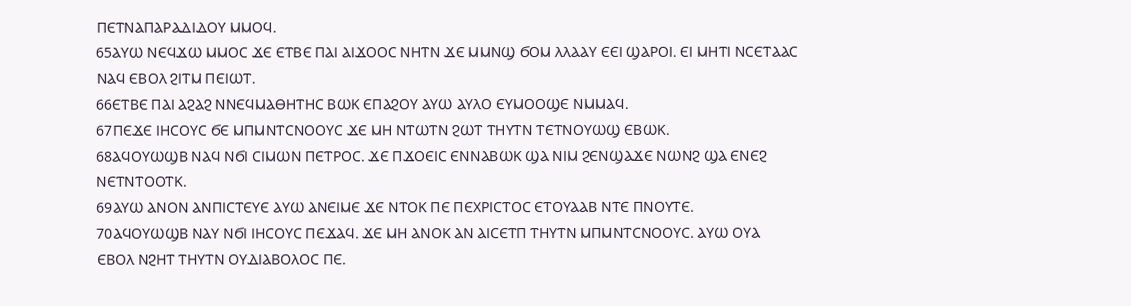ⲠⲈⲦⲚⲀⲠⲀⲢⲀⲆⲒⲆⲞⲨ ⲘⲘⲞϤ.
65ⲀⲨⲰ ⲚⲈϤϪⲰ ⲘⲘⲞⲤ ϪⲈ ⲈⲦⲂⲈ ⲠⲀⲒ ⲀⲒϪⲞⲞⲤ ⲚⲎⲦⲚ ϪⲈ ⲘⲘⲚϢ ϬⲞⲘ ⲖⲖⲀⲀⲨ ⲈⲈⲒ ϢⲀⲢⲞⲒ. ⲈⲒ ⲘⲎⲦⲒ ⲚⲤⲈⲦⲀⲀⲤ ⲚⲀϤ ⲈⲂⲞⲖ ϨⲒⲦⲘ ⲠⲈⲒⲰⲦ.
66ⲈⲦⲂⲈ ⲠⲀⲒ ⲀϨⲀϨ ⲚⲚⲈϤⲘⲀⲐⲎⲦⲎⲤ ⲂⲰⲔ ⲈⲠⲀϨⲞⲨ ⲀⲨⲰ ⲀⲨⲖⲞ ⲈⲨⲘⲞⲞϢⲈ ⲚⲘⲘⲀϤ.
67ⲠⲈϪⲈ ⲒⲎⲤⲞⲨⲤ ϬⲈ ⲘⲠⲘⲚⲦⲤⲚⲞⲞⲨⲤ ϪⲈ ⲘⲎ ⲚⲦⲰⲦⲚ ϨⲰⲦ ⲦⲎⲨⲦⲚ ⲦⲈⲦⲚⲞⲨⲰϢ ⲈⲂⲰⲔ.
68ⲀϤⲞⲨⲰϢⲂ ⲚⲀϤ ⲚϬⲒ ⲤⲒⲘⲰⲚ ⲠⲈⲦⲢⲞⲤ. ϪⲈ ⲠϪⲞⲈⲒⲤ ⲈⲚⲚⲀⲂⲰⲔ ϢⲀ ⲚⲒⲘ ϨⲈⲚϢⲀϪⲈ ⲚⲰⲚϨ ϢⲀ ⲈⲚⲈϨ ⲚⲈⲦⲚⲦⲞⲞⲦⲔ.
69ⲀⲨⲰ ⲀⲚⲞⲚ ⲀⲚⲠⲒⲤⲦⲈⲨⲈ ⲀⲨⲰ ⲀⲚⲈⲒⲘⲈ ϪⲈ ⲚⲦⲞⲔ ⲠⲈ ⲠⲈⲬⲢⲒⲤⲦⲞⲤ ⲈⲦⲞⲨⲀⲀⲂ ⲚⲦⲈ ⲠⲚⲞⲨⲦⲈ.
70ⲀϤⲞⲨⲰϢⲂ ⲚⲀⲨ ⲚϬⲒ ⲒⲎⲤⲞⲨⲤ ⲠⲈϪⲀϤ. ϪⲈ ⲘⲎ ⲀⲚⲞⲔ ⲀⲚ ⲀⲒⲤⲈⲦⲠ ⲦⲎⲨⲦⲚ ⲘⲠⲘⲚⲦⲤⲚⲞⲞⲨⲤ. ⲀⲨⲰ ⲞⲨⲀ ⲈⲂⲞⲖ ⲚϨⲎⲦ ⲦⲎⲨⲦⲚ ⲞⲨⲆⲒⲀⲂⲞⲖⲞⲤ ⲠⲈ.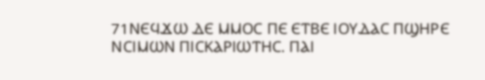71ⲚⲈϤϪⲰ ⲆⲈ ⲘⲘⲞⲤ ⲠⲈ ⲈⲦⲂⲈ ⲒⲞⲨⲆⲀⲤ ⲠϢⲎⲢⲈ ⲚⲤⲒⲘⲰⲚ ⲠⲒⲤⲔⲀⲢⲒⲰⲦⲎⲤ. ⲠⲀⲒ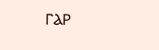ⲄⲀⲢ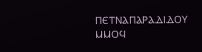ⲠⲈⲦⲚⲀⲠⲀⲢⲀⲆⲒⲆⲞⲨ ⲘⲘⲞϤ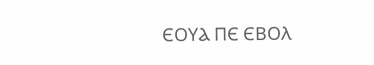ⲈⲞⲨⲀ ⲠⲈ ⲈⲂⲞⲖ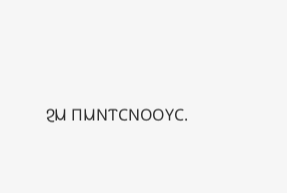ϨⲘ ⲠⲘⲚⲦⲤⲚⲞⲞⲨⲤ.